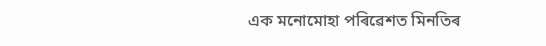এক মনোমোহা পৰিৱেশত মিনতিৰ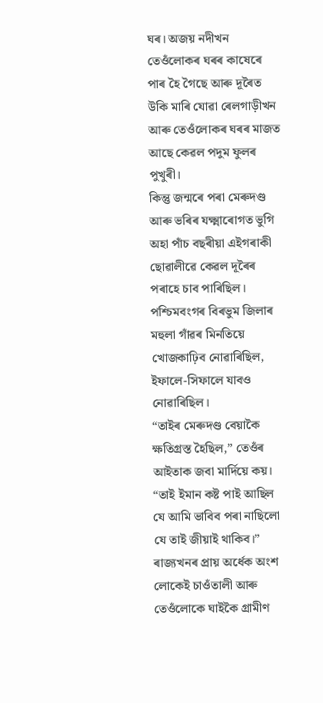ঘৰ। অজয় নদীখন তেওঁলোকৰ ঘৰৰ কাষেৰে পাৰ হৈ গৈছে আৰু দূৰৈত উকি মাৰি যোৱা ৰেলগাড়ীখন আৰু তেওঁলোকৰ ঘৰৰ মাজত আছে কেৱল পদুম ফুলৰ পুখুৰী।
কিন্তু জন্মৰে পৰা মেৰুদণ্ড আৰু ভৰিৰ যক্ষ্মাৰোগত ভুগি অহা পাঁচ বছৰীয়া এইগৰাকী ছোৱালীৱে কেৱল দূৰৈৰ পৰাহে চাব পাৰিছিল। পশ্চিমবংগৰ বিৰভুম জিলাৰ মহুলা গাঁৱৰ মিনতিয়ে খোজকাঢ়িব নোৱাৰিছিল, ইফালে-সিফালে যাবও নোৱাৰিছিল।
“তাইৰ মেৰুদণ্ড বেয়াকৈ ক্ষতিগ্ৰস্ত হৈছিল,” তেওঁৰ আইতাক জবা মাৰ্দিয়ে কয়। “তাই ইমান কষ্ট পাই আছিল যে আমি ভাবিব পৰা নাছিলো যে তাই জীয়াই থাকিব।”
ৰাজ্যখনৰ প্ৰায় অৰ্ধেক অংশ লোকেই চাওঁতালী আৰু তেওঁলোকে ঘাইকৈ গ্ৰামীণ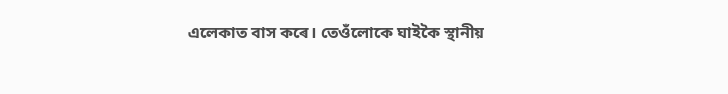এলেকাত বাস কৰে। তেওঁলোকে ঘাইকৈ স্থানীয়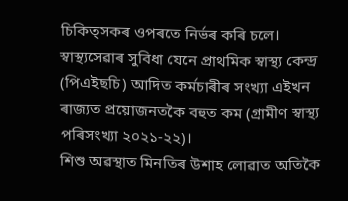চিকিত্সকৰ ওপৰতে নিৰ্ভৰ কৰি চলে। স্বাস্থ্যসেৱাৰ সুবিধা যেনে প্ৰাথমিক স্বাস্থ্য কেন্দ্ৰ (পিএইছচি) আদিত কৰ্মচাৰীৰ সংখ্যা এইখন ৰাজ্যত প্ৰয়োজনতকৈ বহুত কম (গ্ৰামীণ স্বাস্থ্য পৰিসংখ্যা ২০২১-২২)।
শিশু অৱস্থাত মিনতিৰ উশাহ লোৱাত অতিকৈ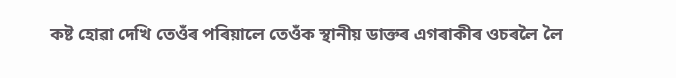কষ্ট হোৱা দেখি তেওঁৰ পৰিয়ালে তেওঁক স্থানীয় ডাক্তৰ এগৰাকীৰ ওচৰলৈ লৈ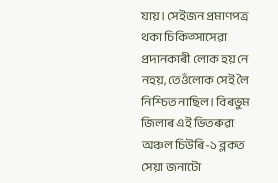যায়। সেইজন প্ৰমাণপত্ৰ থকা চিকিত্সাসেৱা প্ৰদানকাৰী লোক হয় নে নহয়, তেওঁলোক সেই লৈ নিশ্চিত নাছিল। বিৰভুম জিলাৰ এই ভিতৰুৱা অঞ্চল চিউৰি-১ ব্লকত সেয়া জনাটো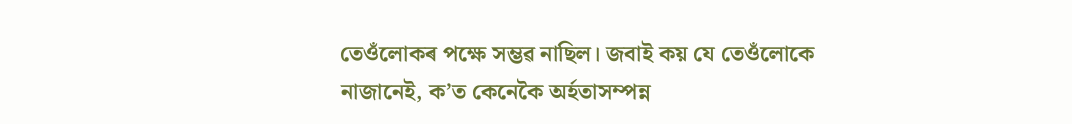তেওঁলোকৰ পক্ষে সম্ভৱ নাছিল। জবাই কয় যে তেওঁলোকে নাজানেই, ক’ত কেনেকৈ অৰ্হতাসম্পন্ন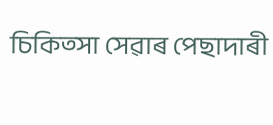চিকিত্সা সেৱাৰ পেছাদাৰী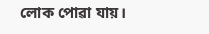লোক পোৱা যায়।